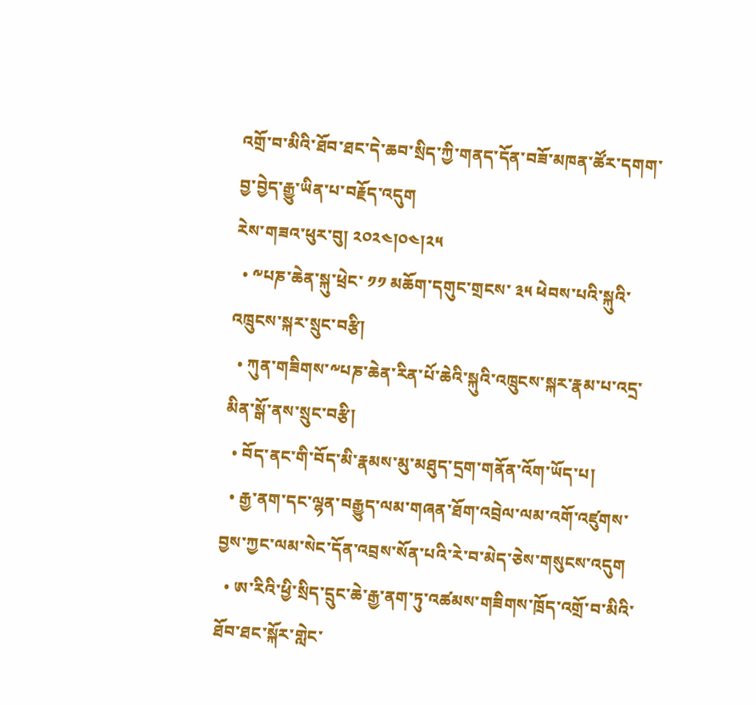འགྲོ་བ་མིའི་ཐོབ་ཐང་དེ་ཆབ་སྲིད་ཀྱི་གནད་དོན་བཟོ་མཁན་ཚོར་དགག་བྱ་བྱེད་རྒྱུ་ཡིན་པ་བརྗོད་འདུག
རེས་གཟའ་ཕུར་བུ། ༢༠༢༤།༠༤།༢༥
  • ༸པཎ་ཆེན་སྐུ་ཕྲེང་ ༡༡ མཆོག་དགུང་གྲངས་ ༣༥ ཕེབས་པའི་སྐུའི་འཁྲུངས་སྐར་སྲུང་བརྩི།
  • ཀུན་གཟིགས་༸པཎ་ཆེན་རིན་པོ་ཆེའི་སྐུའི་འཁྲུངས་སྐར་རྣམ་པ་འདྲ་མིན་སྒོ་ནས་སྲུང་བརྩི།
  • བོད་ནང་གི་བོད་མི་རྣམས་མུ་མཐུད་དྲག་གནོན་འོག་ཡོད་པ།
  • རྒྱ་ནག་དང་ལྷན་བརྒྱུད་ལམ་གཞན་ཐོག་འབྲེལ་ལམ་འགོ་འཛུགས་བྱས་ཀྱང་ལམ་སེང་དོན་འབྲས་སོན་པའི་རེ་བ་མེད་ཅེས་གསུངས་འདུག
  • ཨ་རིའི་ཕྱི་སྲིད་དྲུང་ཆེ་རྒྱ་ནག་ཏུ་འཚམས་གཟིགས་ཁྲོད་འགྲོ་བ་མིའི་ཐོབ་ཐང་སྐོར་གླེང་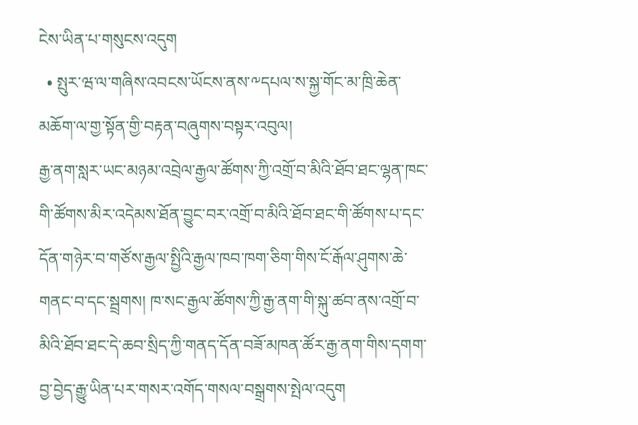ངེས་ཡིན་པ་གསུངས་འདུག
  • སྤུར་ཝ་ལ་གཞིས་འབངས་ཡོངས་ནས་༸དཔལ་ས་སྐྱ་གོང་མ་ཁྲི་ཆེན་མཆོག་ལ་གྱ་སྟོན་གྱི་བརྟན་བཞུགས་བསྟར་འབུལ།
རྒྱ་ནག་སླར་ཡང་མཉམ་འབྲེལ་རྒྱལ་ཚོགས་ཀྱི་འགྲོ་བ་མིའི་ཐོབ་ཐང་ལྷན་ཁང་གི་ཚོགས་མིར་འདེམས་ཐོན་བྱུང་བར་འགྲོ་བ་མིའི་ཐོབ་ཐང་གི་ཚོགས་པ་དང་དོན་གཉེར་བ་གཙོས་རྒྱལ་སྤྱིའི་རྒྱལ་ཁབ་ཁག་ཅིག་གིས་ངོ་རྒོལ་ཤུགས་ཆེ་གནང་བ་དང་སྦྲགས། ཁ་སང་རྒྱལ་ཚོགས་ཀྱི་རྒྱ་ནག་གི་སྐུ་ཚབ་ནས་འགྲོ་བ་མིའི་ཐོབ་ཐང་དེ་ཆབ་སྲིད་ཀྱི་གནད་དོན་བཟོ་མཁན་ཚོར་རྒྱ་ནག་གིས་དགག་བྱ་བྱེད་རྒྱུ་ཡིན་པར་གསར་འགོད་གསལ་བསྒྲགས་སྤེལ་འདུག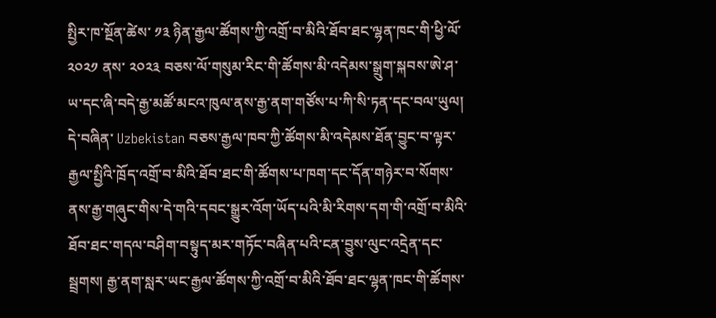སྤྱིར་ཁ་སྔོན་ཚེས་ ༡༣ ཉིན་རྒྱལ་ཚོགས་ཀྱི་འགྲོ་བ་མིའི་ཐོབ་ཐང་ལྷན་ཁང་གི་ཕྱི་ལོ་ ༢༠༢༡ ནས་ ༢༠༢༣ བཅས་ལོ་གསུམ་རིང་གི་ཚོགས་མི་འདེམས་སྒྲུག་སྐབས་ཨེ་ཤ་ཡ་དང་ཞི་བདེ་རྒྱ་མཚོ་མངའ་ཁུལ་ནས་རྒྱ་ནག་གཙོས་པ་ཀི་སི་ཏན་དང་བལ་ཡུལ། དེ་བཞིན་ Uzbekistan བཅས་རྒྱལ་ཁབ་ཀྱི་ཚོགས་མི་འདེམས་ཐོན་བྱུང་བ་ལྟར་རྒྱལ་སྤྱིའི་ཁྲོད་འགྲོ་བ་མིའི་ཐོབ་ཐང་གི་ཚོགས་པ་ཁག་དང་དོན་གཉེར་བ་སོགས་ནས་རྒྱ་གཞུང་གིས་དེ་གའི་དབང་སྒྱུར་འོག་ཡོད་པའི་མི་རིགས་དག་གི་འགྲོ་བ་མིའི་ཐོབ་ཐང་གདལ་བཤིག་བསྟུད་མར་གཏོང་བཞིན་པའི་ངན་བྱུས་ལུང་འདྲེན་དང་སྦྲགས། རྒྱ་ནག་སླར་ཡང་རྒྱལ་ཚོགས་ཀྱི་འགྲོ་བ་མིའི་ཐོབ་ཐང་ལྷན་ཁང་གི་ཚོགས་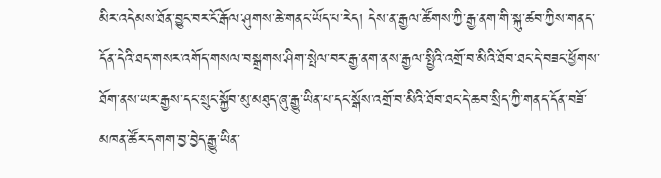མིར་འདེམས་ཐོན་བྱུང་བར་ངོ་རྒོལ་ཤུགས་ཆེ་གནང་ཡོད་པ་རེད། དེས་ན་རྒྱལ་ཚོགས་ཀྱི་རྒྱ་ནག་གི་སྐུ་ཚབ་ཀྱིས་གནད་དོན་དེའི་ཐད་གསར་འགོད་གསལ་བསྒྲགས་ཤིག་སྤེལ་བར་རྒྱ་ནག་ནས་རྒྱལ་སྤྱིའི་འགྲོ་བ་མིའི་ཐོབ་ཐང་དེ་བཟང་ཕྱོགས་ཐོག་ནས་ཡར་རྒྱས་དང་སྲུང་སྐྱོབ་མུ་མཐུད་ཞུ་རྒྱུ་ཡིན་པ་དང་སྒོས་འགྲོ་བ་མིའི་ཐོབ་ཐང་དེ་ཆབ་སྲིད་ཀྱི་གནད་དོན་བཟོ་མཁན་ཚོར་དགག་བྱ་བྱེད་རྒྱུ་ཡིན་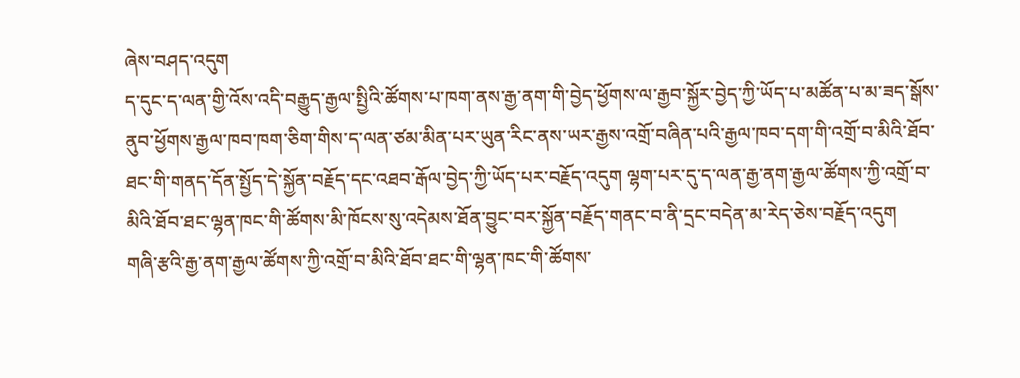ཞེས་བཤད་འདུག
ད་དུང་ད་ལན་གྱི་འོས་འདི་བརྒྱུད་རྒྱལ་སྤྱིའི་ཚོགས་པ་ཁག་ནས་རྒྱ་ནག་གི་བྱེད་ཕྱོགས་ལ་རྒྱབ་སྐྱོར་བྱེད་ཀྱི་ཡོད་པ་མཚོན་པ་མ་ཟད་སྒོས་ནུབ་ཕྱོགས་རྒྱལ་ཁབ་ཁག་ཅིག་གིས་ད་ལན་ཙམ་མིན་པར་ཡུན་རིང་ནས་ཡར་རྒྱས་འགྲོ་བཞིན་པའི་རྒྱལ་ཁབ་དག་གི་འགྲོ་བ་མིའི་ཐོབ་ཐང་གི་གནད་དོན་སྤྱོད་དེ་སྐྱོན་བརྗོད་དང་འཐབ་རྒོལ་བྱེད་ཀྱི་ཡོད་པར་བརྗོད་འདུག ལྷག་པར་དུ་ད་ལན་རྒྱ་ནག་རྒྱལ་ཚོགས་ཀྱི་འགྲོ་བ་མིའི་ཐོབ་ཐང་ལྷན་ཁང་གི་ཚོགས་མི་ཁོངས་སུ་འདེམས་ཐོན་བྱུང་བར་སྐྱོན་བརྗོད་གནང་བ་ནི་དྲང་བདེན་མ་རེད་ཅེས་བརྗོད་འདུག
གཞི་རྩའི་རྒྱ་ནག་རྒྱལ་ཚོགས་ཀྱི་འགྲོ་བ་མིའི་ཐོབ་ཐང་གི་ལྷན་ཁང་གི་ཚོགས་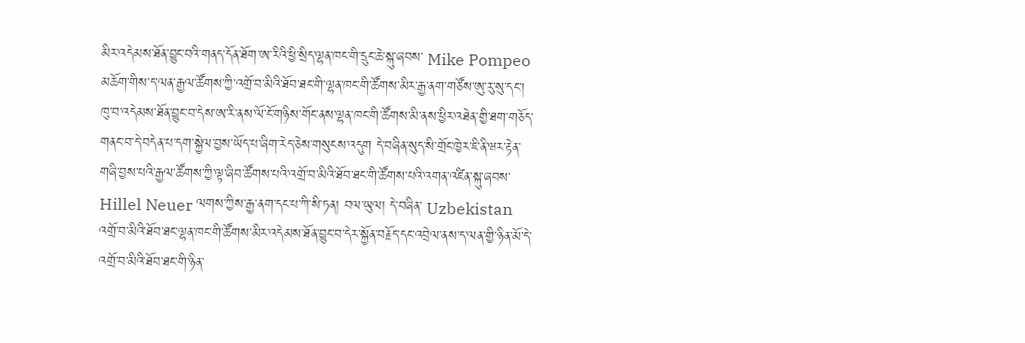མིར་འདེམས་ཐོན་བྱུང་བའི་གནད་དོན་ཐོག་ཨ་རིའི་ཕྱི་སྲིད་ལྷན་ཁང་གི་དྲུང་ཆེ་སྐུ་ཞབས་ Mike Pompeo མཆོག་གིས་ད་ལན་རྒྱལ་ཚོགས་ཀྱི་འགྲོ་བ་མིའི་ཐོབ་ཐང་གི་ལྷན་ཁང་གི་ཚོགས་མིར་རྒྱ་ནག་གཙོས་ཨུ་རུ་སུ་དང་། ཁུ་བ་འདེམས་ཐོན་བྱུང་བ་དེས་ཨ་རི་ནས་ལོ་ངོ་གཉིས་གོང་ནས་ལྷན་ཁང་གི་ཚོགས་མི་ནས་ཕྱིར་འཐེན་གྱི་ཐག་གཅོད་གནང་བ་དེ་བདེན་པ་དག་སྐྱེལ་བྱས་ཡོད་པ་ཞིག་རེད་ཅེས་གསུངས་འདུག དེ་བཞིན་སུད་སི་གྲོང་ཁྱེར་ཇི་ནི་ཝར་རྟེན་གཞི་བྱས་པའི་རྒྱལ་ཚོགས་ཀྱི་ལྟ་ཞིབ་ཚོགས་པའི་འགྲོ་བ་མིའི་ཐོབ་ཐང་གི་ཚོགས་པའི་འགན་འཛིན་སྐུ་ཞབས་ Hillel Neuer ལགས་ཀྱིས་རྒྱ་ནག་དང་པ་ཀི་སི་ཏན། བལ་ཡུལ། དེ་བཞིན་ Uzbekistan འགྲོ་བ་མིའི་ཐོབ་ཐང་ལྷན་ཁང་གི་ཚོགས་མིར་འདེམས་ཐོན་བྱུང་བ་དེར་སྐྱོན་བརྗོད་དང་འབྲེལ་ནས་ད་ལན་གྱི་ཉིན་མོ་དེ་འགྲོ་བ་མིའི་ཐོབ་ཐང་གི་ཉིན་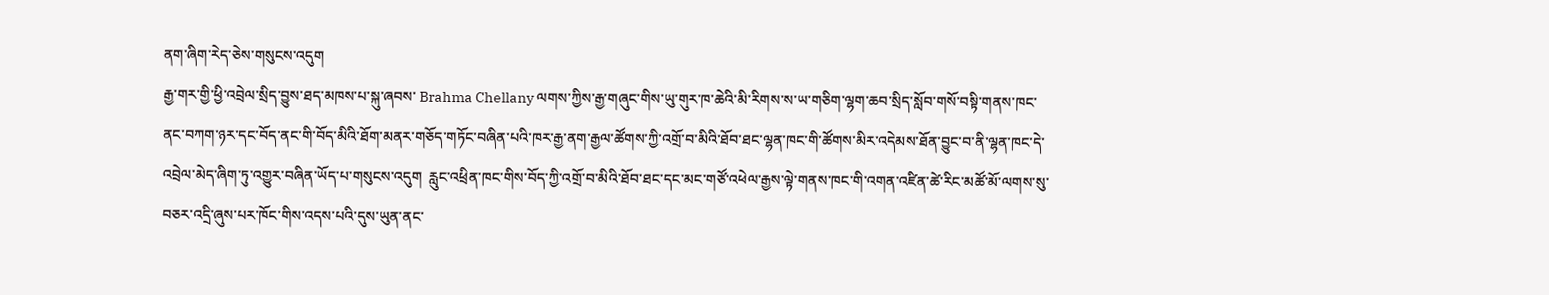ནག་ཞིག་རེད་ཅེས་གསུངས་འདུག
རྒྱ་གར་གྱི་ཕྱི་འབྲེལ་སྲིད་བྱུས་ཐད་མཁས་པ་སྐུ་ཞབས་ Brahma Chellany ལགས་ཀྱིས་རྒྱ་གཞུང་གིས་ཡུ་གུར་ཁ་ཆེའི་མི་རིགས་ས་ཡ་གཅིག་ལྷག་ཆབ་སྲིད་སློབ་གསོ་བསྟི་གནས་ཁང་ནང་བཀག་ཉར་དང་བོད་ནང་གི་བོད་མིའི་ཐོག་མནར་གཅོད་གཏོང་བཞིན་པའི་ཁར་རྒྱ་ནག་རྒྱལ་ཚོགས་ཀྱི་འགྲོ་བ་མིའི་ཐོབ་ཐང་ལྷན་ཁང་གི་ཚོགས་མིར་འདེམས་ཐོན་བྱུང་བ་ནི་ལྷན་ཁང་དེ་འབྲེལ་མེད་ཞིག་ཏུ་འགྱུར་བཞིན་ཡོད་པ་གསུངས་འདུག  རླུང་འཕྲིན་ཁང་གིས་བོད་ཀྱི་འགྲོ་བ་མིའི་ཐོབ་ཐང་དང་མང་གཙོ་འཕེལ་རྒྱས་ལྟེ་གནས་ཁང་གི་འགན་འཛིན་ཚེ་རིང་མཚོ་མོ་ལགས་སུ་བཅར་འདྲི་ཞུས་པར་ཁོང་གིས་འདས་པའི་དུས་ཡུན་ནང་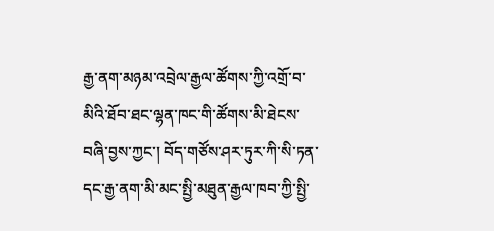རྒྱ་ནག་མཉམ་འབྲེལ་རྒྱལ་ཚོགས་ཀྱི་འགྲོ་བ་མིའི་ཐོབ་ཐང་ལྷན་ཁང་གི་ཚོགས་མི་ཐེངས་བཞི་བྱས་ཀྱང་། བོད་གཙོས་ཤར་ཏུར་ཀི་སི་ཏན་དང་རྒྱ་ནག་མི་མང་སྤྱི་མཐུན་རྒྱལ་ཁབ་ཀྱི་སྤྱི་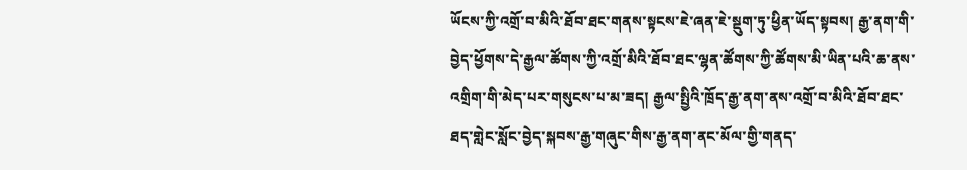ཡོངས་ཀྱི་འགྲོ་བ་མིའི་ཐོབ་ཐང་གནས་སྟངས་ཇེ་ཞན་ཇེ་སྡུག་ཏུ་ཕྱིན་ཡོད་སྟབས། རྒྱ་ནག་གི་བྱེད་ཕྱོགས་དེ་རྒྱལ་ཚོགས་ཀྱི་འགྲོ་མིའི་ཐོབ་ཐང་ལྷན་ཚོགས་ཀྱི་ཚོགས་མི་ཡིན་པའི་ཆ་ནས་འགྲིག་གི་མེད་པར་གསུངས་པ་མ་ཟད། རྒྱལ་སྤྱིའི་ཁྲོད་རྒྱ་ནག་ནས་འགྲོ་བ་མིའི་ཐོབ་ཐང་ཐད་གླེང་སློང་བྱེད་སྐབས་རྒྱ་གཞུང་གིས་རྒྱ་ནག་ནང་མོལ་གྱི་གནད་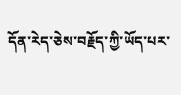དོན་རེད་ཅེས་བརྗོད་ཀྱི་ཡོད་པར་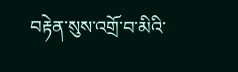བརྟེན་སུས་འགྲོ་བ་མིའི་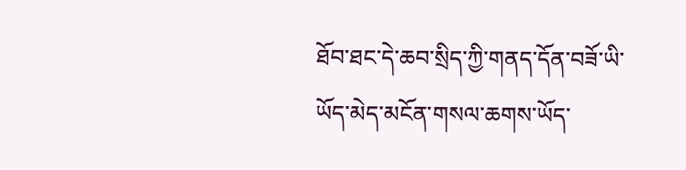ཐོབ་ཐང་དེ་ཆབ་སྲིད་ཀྱི་གནད་དོན་བཟོ་ཡི་ཡོད་མེད་མངོན་གསལ་ཆགས་ཡོད་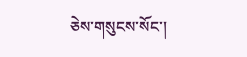ཅེས་གསུངས་སོང་།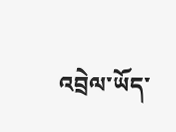འབྲེལ་ཡོད་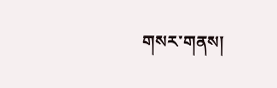གསར་གནས།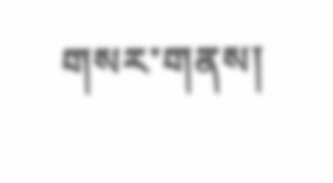གསར་གནས།